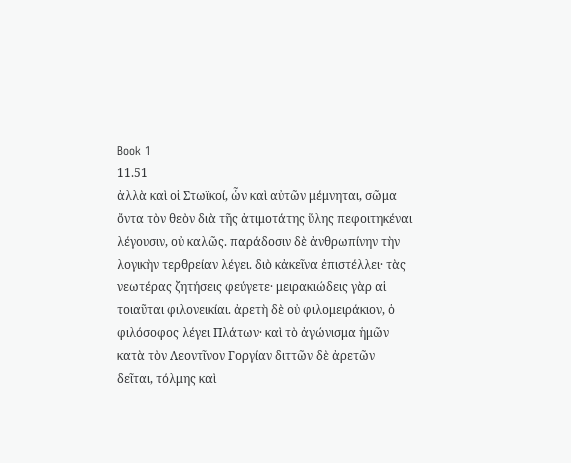Book 1
11.51
ἀλλὰ καὶ οἱ Στωϊκοί, ὧν καὶ αὐτῶν μέμνηται, σῶμα ὄντα τὸν θεὸν διὰ τῆς ἀτιμοτάτης ὕλης πεφοιτηκέναι λέγουσιν, οὐ καλῶς. παράδοσιν δὲ ἀνθρωπίνην τὴν λογικὴν τερθρείαν λέγει. διὸ κἀκεῖνα ἐπιστέλλει· τὰς νεωτέρας ζητήσεις φεύγετε· μειρακιώδεις γὰρ αἱ τοιαῦται φιλονεικίαι. ἀρετὴ δὲ οὐ φιλομειράκιον, ὁ φιλόσοφος λέγει Πλάτων· καὶ τὸ ἀγώνισμα ἡμῶν κατὰ τὸν Λεοντῖνον Γοργίαν διττῶν δὲ ἀρετῶν δεῖται, τόλμης καὶ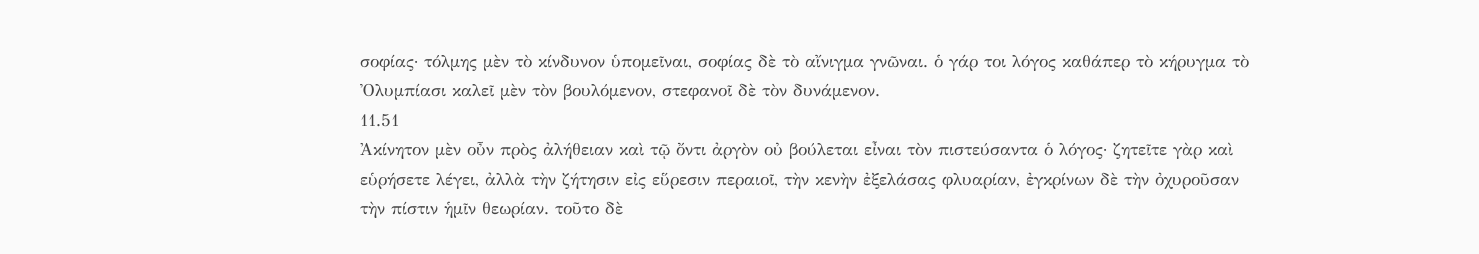σοφίας· τόλμης μὲν τὸ κίνδυνον ὑπομεῖναι, σοφίας δὲ τὸ αἴνιγμα γνῶναι. ὁ γάρ τοι λόγος καθάπερ τὸ κήρυγμα τὸ Ὀλυμπίασι καλεῖ μὲν τὸν βουλόμενον, στεφανοῖ δὲ τὸν δυνάμενον.
11.51
Ἀκίνητον μὲν οὖν πρὸς ἀλήθειαν καὶ τῷ ὄντι ἀργὸν οὐ βούλεται εἶναι τὸν πιστεύσαντα ὁ λόγος· ζητεῖτε γὰρ καὶ εὑρήσετε λέγει, ἀλλὰ τὴν ζήτησιν εἰς εὕρεσιν περαιοῖ, τὴν κενὴν ἐξελάσας φλυαρίαν, ἐγκρίνων δὲ τὴν ὀχυροῦσαν τὴν πίστιν ἡμῖν θεωρίαν. τοῦτο δὲ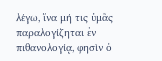λέγω, ἵνα μή τις ὑμᾶς παραλογίζηται ἐν πιθανολογίᾳ, φησὶν ὁ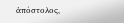ἀπόστολος,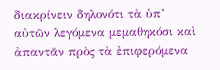διακρίνειν δηλονότι τὰ ὑπ’ αὐτῶν λεγόμενα μεμαθηκόσι καὶ ἀπαντᾶν πρὸς τὰ ἐπιφερόμενα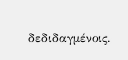δεδιδαγμένοις.